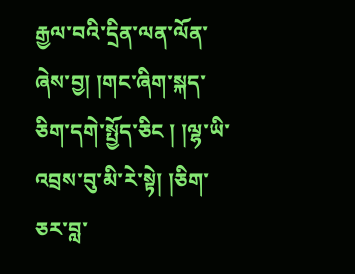རྒྱལ་བའི་དྲིན་ལན་ལོན་ཞེས་བྱ། །གང་ཞིག་སྐད་ཅིག་དགེ་སྤྱོད་ཅིང ། །ལྷ་ཡི་འབྲས་བུ་མི་རེ་སྟེ། །ཅིག་ཅར་བླ་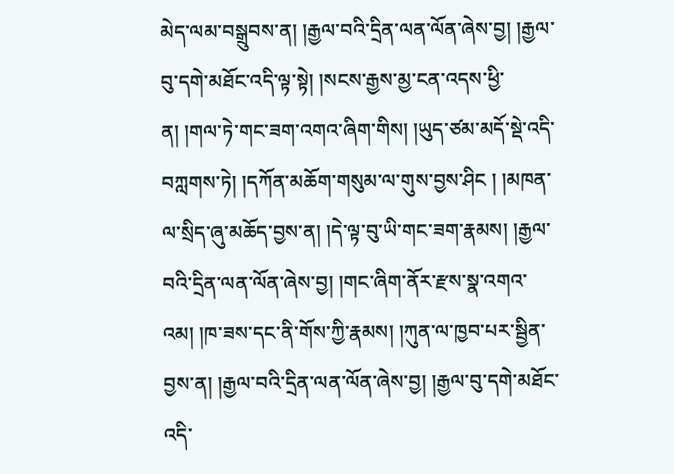མེད་ལམ་བསྒྲུབས་ན། །རྒྱལ་བའི་དྲིན་ལན་ལོན་ཞེས་བྱ། །རྒྱལ་བུ་དགེ་མཐོང་འདི་ལྟ་སྟེ། །སངས་རྒྱས་མྱ་ངན་འདས་ཕྱི་ན། །གལ་ཏེ་གང་ཟག་འགའ་ཞིག་གིས། །ཡུད་ཙམ་མདོ་སྡེ་འདི་བཀླགས་ཏེ། །དཀོན་མཆོག་གསུམ་ལ་གུས་བྱས་ཤིང ། །མཁན་ལ་སྲིད་ཞུ་མཆོད་བྱས་ན། །དེ་ལྟ་བུ་ཡི་གང་ཟག་རྣམས། །རྒྱལ་བའི་དྲིན་ལན་ལོན་ཞེས་བྱ། །གང་ཞིག་ནོར་རྫས་སྣ་འགའ་འམ། །ཁ་ཟས་དང་ནི་གོས་ཀྱི་རྣམས། །ཀུན་ལ་ཁྱབ་པར་སྦྱིན་བྱས་ན། །རྒྱལ་བའི་དྲིན་ལན་ལོན་ཞེས་བྱ། །རྒྱལ་བུ་དགེ་མཐོང་འདི་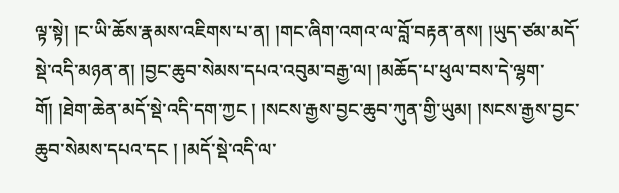ལྟ་སྟེ། །ང་ཡི་ཆོས་རྣམས་འཇིགས་པ་ན། །གང་ཞིག་འགའ་ལ་བློ་བརྟན་ནས། །ཡུད་ཙམ་མདོ་སྡེ་འདི་མཉན་ན། །བྱང་ཆུབ་སེམས་དཔའ་འབུམ་བརྒྱ་ལ། །མཆོད་པ་ཕུལ་བས་དེ་ལྷག་གོ། །ཐེག་ཆེན་མདོ་སྡེ་འདི་དག་ཀྱང ། །སངས་རྒྱས་བྱང་ཆུབ་ཀུན་གྱི་ཡུམ། །སངས་རྒྱས་བྱང་ཆུབ་སེམས་དཔའ་དང ། །མདོ་སྡེ་འདི་ལ་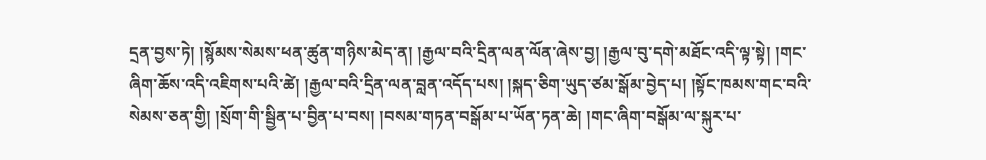དྲན་བྱས་ཏེ། །སྙོམས་སེམས་ཕན་ཚུན་གཉིས་མེད་ན། །རྒྱལ་བའི་དྲིན་ལན་ལོན་ཞེས་བྱ། །རྒྱལ་བུ་དགེ་མཐོང་འདི་ལྟ་སྟེ། །གང་ཞིག་ཆོས་འདི་འཇིགས་པའི་ཚེ། །རྒྱལ་བའི་དྲིན་ལན་བླན་འདོད་པས། །སྐད་ཅིག་ཡུད་ཙམ་སྒོམ་བྱེད་པ། །སྟོང་ཁམས་གང་བའི་སེམས་ཅན་གྱི། །སྲོག་གི་སྦྱིན་པ་བྱིན་པ་བས། །བསམ་གཏན་བསྒོམ་པ་ཡོན་ཏན་ཆེ། །གང་ཞིག་བསྒོམ་ལ་སྐུར་པ་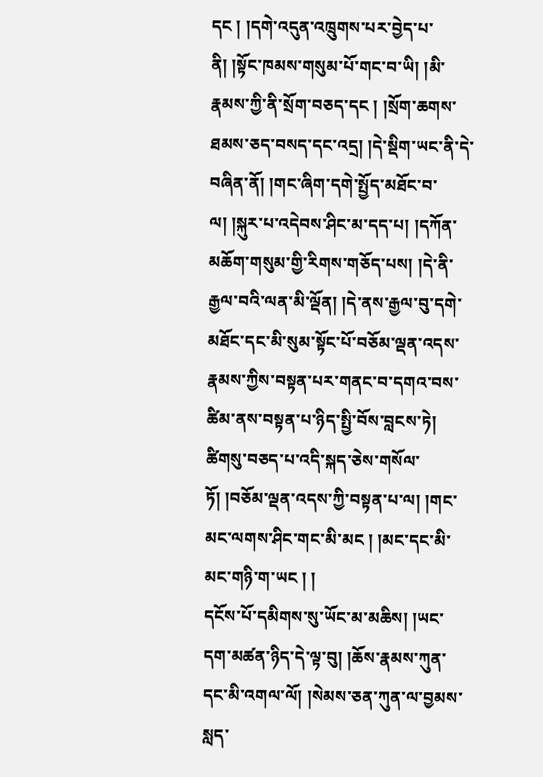དང ། །དགེ་འདུན་འཁྲུགས་པར་བྱེད་པ་ནི། །སྟོང་ཁམས་གསུམ་པོ་གང་བ་ཡི། །མི་རྣམས་ཀྱི་ནི་སྲོག་བཅད་དང ། །སྲོག་ཆགས་ཐམས་ཅད་བསད་དང་འདྲ། །དེ་སྡིག་ཡང་ནི་དེ་བཞིན་ནོ། །གང་ཞིག་དགེ་སྤྱོད་མཐོང་བ་ལ། །སྐུར་པ་འདེབས་ཤིང་མ་དད་པ། །དཀོན་མཆོག་གསུམ་གྱི་རིགས་གཅོད་པས། །དེ་ནི་རྒྱལ་བའི་ལན་མི་ལྡོན། །དེ་ནས་རྒྱལ་བུ་དགེ་མཐོང་དང་མི་སུམ་སྟོང་པོ་བཅོམ་ལྡན་འདས་རྣམས་ཀྱིས་བསྟན་པར་གནང་བ་དགའ་བས་ཚིམ་ནས་བསྟན་པ་ཉིད་སྤྱི་བོས་བླངས་ཏེ། ཚིགསུ་བཅད་པ་འདི་སྐད་ཅེས་གསོལ་ཏོ། །བཅོམ་ལྡན་འདས་ཀྱི་བསྟན་པ་ལ། །གང་མང་ལགས་ཤིང་གང་མི་མང ། །མང་དང་མི་མང་གཉི་ག་ཡང ། །
དངོས་པོ་དམིགས་སུ་ཡོང་མ་མཆིས། །ཡང་དག་མཚན་ཉིད་དེ་ལྟ་བུ། །ཆོས་རྣམས་ཀུན་དང་མི་འགལ་ལོ། །སེམས་ཅན་ཀུན་ལ་བྱམས་སླད་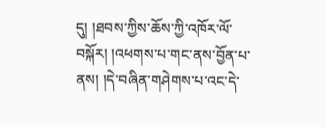དུ། །ཐབས་ཀྱིས་ཆོས་ཀྱི་འཁོར་ལོ་བསྐོར། །འཕགས་པ་གང་ནས་བྱོན་པ་ནས། །དེ་བཞིན་གཤེགས་པ་འང་དེ་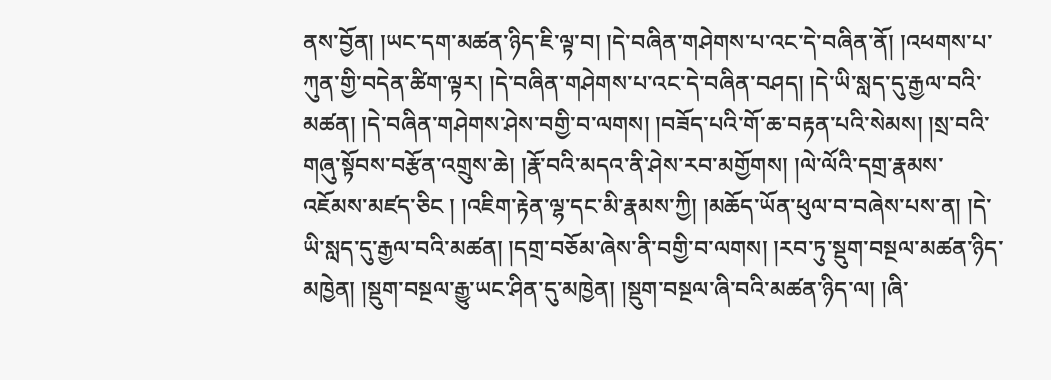ནས་བྱོན། །ཡང་དག་མཚན་ཉིད་ཇི་ལྟ་བ། །དེ་བཞིན་གཤེགས་པ་འང་དེ་བཞིན་ནོ། །འཕགས་པ་ཀུན་གྱི་བདེན་ཚིག་ལྟར། །དེ་བཞིན་གཤེགས་པ་འང་དེ་བཞིན་བཤད། །དེ་ཡི་སླད་དུ་རྒྱལ་བའི་མཚན། །དེ་བཞིན་གཤེགས་ཤེས་བགྱི་བ་ལགས། །བཟོད་པའི་གོ་ཆ་བརྟན་པའི་སེམས། །སྲ་བའི་གཞུ་སྟོབས་བརྩོན་འགྲུས་ཆེ། །རྣོ་བའི་མདའ་ནི་ཤེས་རབ་མགྱོགས། །ལེ་ལོའི་དགྲ་རྣམས་འཇོམས་མཛད་ཅིང ། །འཇིག་རྟེན་ལྷ་དང་མི་རྣམས་ཀྱི། །མཆོད་ཡོན་ཕུལ་བ་བཞེས་པས་ན། །དེ་ཡི་སླད་དུ་རྒྱལ་བའི་མཚན། །དགྲ་བཅོམ་ཞེས་ནི་བགྱི་བ་ལགས། །རབ་ཏུ་སྡུག་བསྔལ་མཚན་ཉིད་མཁྱེན། །སྡུག་བསྔལ་རྒྱུ་ཡང་ཤིན་དུ་མཁྱེན། །སྡུག་བསྔལ་ཞི་བའི་མཚན་ཉིད་ལ། །ཞི་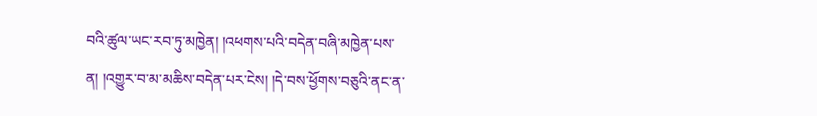བའི་ཚུལ་ཡང་རབ་ཏུ་མཁྱེན། །འཕགས་པའི་བདེན་བཞི་མཁྱེན་པས་ན། །འགྱུར་བ་མ་མཆིས་བདེན་པར་ངེས། །དེ་བས་ཕྱོགས་བཅུའི་ནང་ན་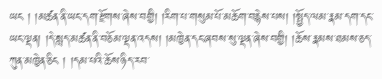ཡང ། །མཚན་ནི་ཡང་དག་རྫོགས་ཞེས་བགྱི། །རིག་པ་གསུམ་པོ་མཆོག་བརྙེས་པས། །སྤྱོད་ལམ་རྣམ་དག་དང་ཡང་ལྡན། །དེ་སླད་མཚན་ནི་བཅོམ་ལྡན་འདས། །མཁྱེན་དང་ཞབས་སུ་ལྡན་ཞེས་བགྱི། །ཆོས་རྣམས་ཐམས་ཅད་ཀུན་མཁྱེན་ཅིང ། །དམ་པའི་ཆོས་ཉིད་རབ་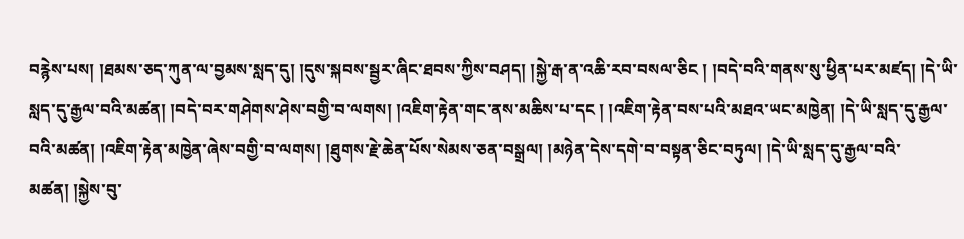བརྙེས་པས། །ཐམས་ཅད་ཀུན་ལ་བྱམས་སླད་དུ། །དུས་སྐབས་སྦྱར་ཞིང་ཐབས་ཀྱིས་བཤད། །སྐྱེ་རྒ་ན་འཆི་རབ་བསལ་ཅིང ། །བདེ་བའི་གནས་སུ་ཕྱིན་པར་མཛད། །དེ་ཡི་སླད་དུ་རྒྱལ་བའི་མཚན། །བདེ་བར་གཤེགས་ཤེས་བགྱི་བ་ལགས། །འཇིག་རྟེན་གང་ནས་མཆིས་པ་དང ། །འཇིག་རྟེན་བས་པའི་མཐའ་ཡང་མཁྱེན། །དེ་ཡི་སླད་དུ་རྒྱལ་བའི་མཚན། །འཇིག་རྟེན་མཁྱེན་ཞེས་བགྱི་བ་ལགས། །ཐུགས་རྗེ་ཆེན་པོས་སེམས་ཅན་བསྒྲལ། །མཉེན་དེས་དགེ་བ་བསྟན་ཅིང་བཏུལ། །དེ་ཡི་སླད་དུ་རྒྱལ་བའི་མཚན། །སྐྱེས་བུ་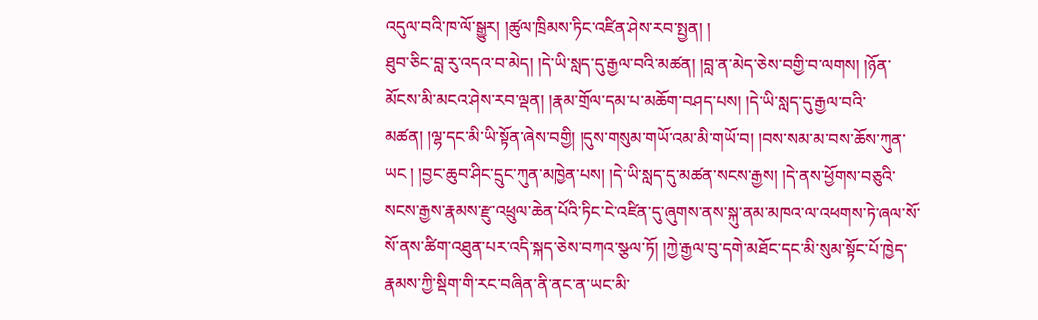འདུལ་བའི་ཁ་ལོ་སྒྱུར། །ཚུལ་ཁྲིམས་ཏིང་འཛིན་ཤེས་རབ་སྤྱན། །
ཐུབ་ཅིང་བླ་རུ་འདའ་བ་མེད། །དེ་ཡི་སླད་དུ་རྒྱལ་བའི་མཚན། །བླ་ན་མེད་ཅེས་བགྱི་བ་ལགས། །ཉོན་མོངས་མི་མངའ་ཤེས་རབ་ལྡན། །རྣམ་གྲོལ་དམ་པ་མཆོག་བཤད་པས། །དེ་ཡི་སླད་དུ་རྒྱལ་བའི་མཚན། །ལྷ་དང་མི་ཡི་སྟོན་ཞེས་བགྱི། །དུས་གསུམ་གཡོ་འམ་མི་གཡོ་བ། །བས་སམ་མ་བས་ཆོས་ཀུན་ཡང ། །བྱང་ཆུབ་ཤིང་དྲུང་ཀུན་མཁྱེན་པས། །དེ་ཡི་སླད་དུ་མཚན་སངས་རྒྱས། །དེ་ནས་ཕྱོགས་བཅུའི་སངས་རྒྱས་རྣམས་རྫུ་འཕྲུལ་ཆེན་པོའི་ཏིང་ངེ་འཛིན་དུ་ཞུགས་ནས་སྐུ་ནམ་མཁའ་ལ་འཕགས་ཏེ་ཞལ་སོ་སོ་ནས་ཚིག་འཐུན་པར་འདི་སྐད་ཅེས་བཀའ་སྩལ་ཏོ། །ཀྱེ་རྒྱལ་བུ་དགེ་མཐོང་དང་མི་སུམ་སྟོང་པོ་ཁྱེད་རྣམས་ཀྱི་སྡིག་གི་རང་བཞིན་ནི་ནང་ན་ཡང་མི་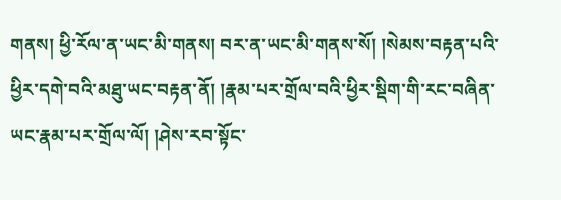གནས། ཕྱི་རོལ་ན་ཡང་མི་གནས། བར་ན་ཡང་མི་གནས་སོ། །སེམས་བརྟན་པའི་ཕྱིར་དགེ་བའི་མཐུ་ཡང་བརྟན་ནོ། །རྣམ་པར་གྲོལ་བའི་ཕྱིར་སྡིག་གི་རང་བཞིན་ཡང་རྣམ་པར་གྲོལ་ལོ། །ཤེས་རབ་སྟོང་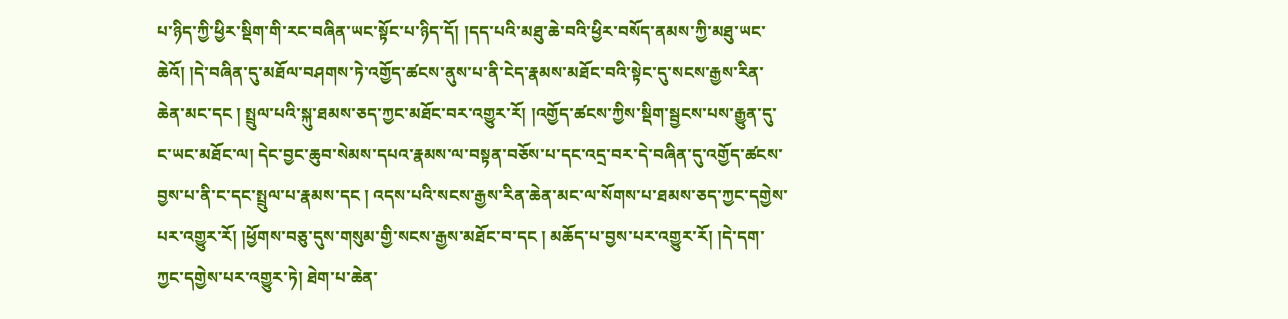པ་ཉིད་ཀྱི་ཕྱིར་སྡིག་གི་རང་བཞིན་ཡང་སྟོང་པ་ཉིད་དོ། །དད་པའི་མཐུ་ཆེ་བའི་ཕྱིར་བསོད་ནམས་ཀྱི་མཐུ་ཡང་ཆེའོ། །དེ་བཞིན་དུ་མཐོལ་བཤགས་ཏེ་འགྱོད་ཚངས་ནུས་པ་ནི་ངེད་རྣམས་མཐོང་བའི་སྟེང་དུ་སངས་རྒྱས་རིན་ཆེན་མང་དང ། སྤྲུལ་པའི་སྐུ་ཐམས་ཅད་ཀྱང་མཐོང་བར་འགྱུར་རོ། །འགྱོད་ཚངས་ཀྱིས་སྡིག་སྦྱངས་པས་རྒྱུན་དུ་ང་ཡང་མཐོང་ལ། དེང་བྱང་ཆུབ་སེམས་དཔའ་རྣམས་ལ་བསྟན་བཅོས་པ་དང་འདྲ་བར་དེ་བཞིན་དུ་འགྱོད་ཚངས་བྱས་པ་ནི་ང་དང་སྤྲུལ་པ་རྣམས་དང ། འདས་པའི་སངས་རྒྱས་རིན་ཆེན་མང་ལ་སོགས་པ་ཐམས་ཅད་ཀྱང་དགྱེས་པར་འགྱུར་རོ། །ཕྱོགས་བཅུ་དུས་གསུམ་གྱི་སངས་རྒྱས་མཐོང་བ་དང ། མཆོད་པ་བྱས་པར་འགྱུར་རོ། །དེ་དག་ཀྱང་དགྱེས་པར་འགྱུར་ཏེ། ཐེག་པ་ཆེན་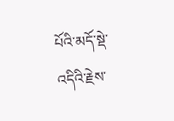པོའི་མདོ་སྡེ་འདིའི་རྗེས་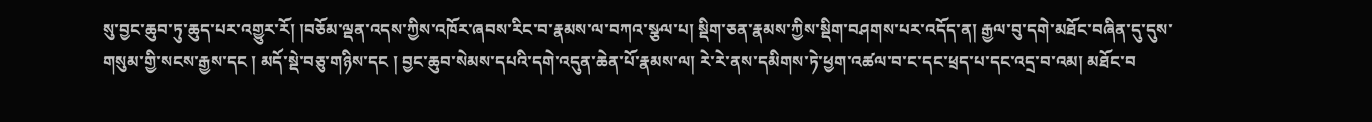སུ་བྱང་ཆུབ་ཏུ་ཆུད་པར་འགྱུར་རོ། །བཅོམ་ལྡན་འདས་ཀྱིས་འཁོར་ཞབས་རིང་བ་རྣམས་ལ་བཀའ་སྩལ་པ། སྡིག་ཅན་རྣམས་ཀྱིས་སྡིག་བཤགས་པར་འདོད་ན། རྒྱལ་བུ་དགེ་མཐོང་བཞིན་དུ་དུས་གསུམ་གྱི་སངས་རྒྱས་དང ། མདོ་སྡེ་བཅུ་གཉིས་དང ། བྱང་ཆུབ་སེམས་དཔའི་དགེ་འདུན་ཆེན་པོ་རྣམས་ལ། རེ་རེ་ནས་དམིགས་ཏེ་ཕྱག་འཚལ་བ་ང་དང་ཕྲད་པ་དང་འདྲ་བ་འམ། མཐོང་བ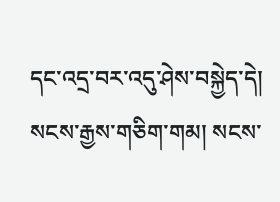དང་འདྲ་བར་འདུ་ཤེས་བསྐྱེད་དེ། སངས་རྒྱས་གཅིག་གམ། སངས་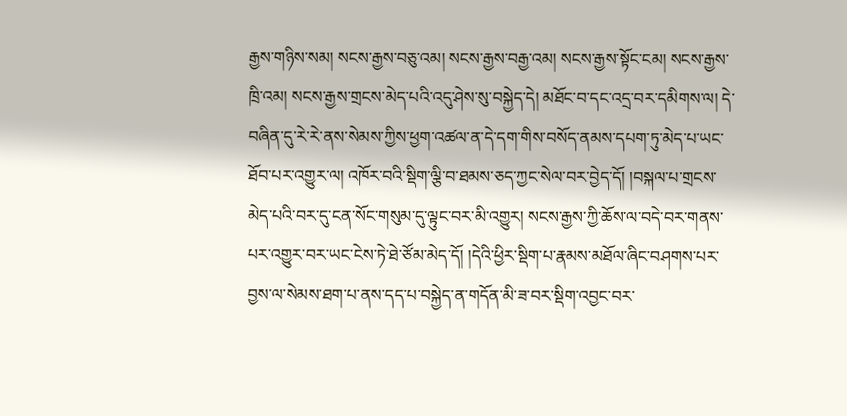རྒྱས་གཉིས་སམ། སངས་རྒྱས་བཅུ་འམ། སངས་རྒྱས་བརྒྱ་འམ། སངས་རྒྱས་སྟོང་ངམ། སངས་རྒྱས་ཁྲི་འམ། སངས་རྒྱས་གྲངས་མེད་པའི་འདུ་ཤེས་སུ་བསྐྱེད་དེ། མཐོང་བ་དང་འདྲ་བར་དམིགས་ལ། དེ་བཞིན་དུ་རེ་རེ་ནས་སེམས་ཀྱིས་ཕྱག་འཚལ་ན་དེ་དག་གིས་བསོད་ནམས་དཔག་ཏུ་མེད་པ་ཡང་ཐོབ་པར་འགྱུར་ལ། འཁོར་བའི་སྡིག་ལྕི་བ་ཐམས་ཅད་ཀྱང་སེལ་བར་བྱེད་དོ། །བསྐལ་པ་གྲངས་མེད་པའི་བར་དུ་ངན་སོང་གསུམ་དུ་ལྟུང་བར་མི་འགྱུར། སངས་རྒྱས་ཀྱི་ཆོས་ལ་བདེ་བར་གནས་པར་འགྱུར་བར་ཡང་ངེས་ཏེ་ཐེ་ཙོམ་མེད་དོ། །དེའི་ཕྱིར་སྡིག་པ་རྣམས་མཐོལ་ཞིང་བཤགས་པར་བྱས་ལ་སེམས་ཐག་པ་ནས་དད་པ་བསྐྱེད་ན་གདོན་མི་ཟ་བར་སྡིག་འབྱང་བར་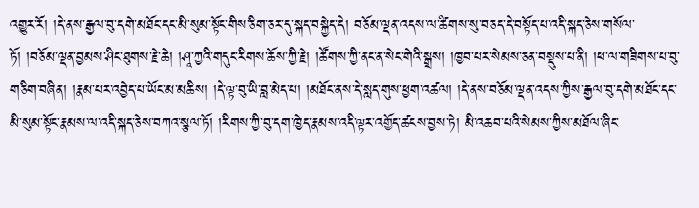འགྱུར་རོ། །དེ་ནས་རྒྱལ་བུ་དགེ་མཐོང་དང་མི་སུམ་སྟོང་གིས་ཅིག་ཅར་དུ་སྐད་བསྐྱེད་དེ། བཅོམ་ལྡན་འདས་ལ་ཚིགས་སུ་བཅད་དེ་བསྟོད་པ་འདི་སྐད་ཅེས་གསོལ་ཏོ། །བཅོམ་ལྡན་བྱམས་ཤིང་ཐུགས་རྗེ་ཆེ། །ཤཱ་ཀྱའི་གདུང་རིགས་ཆོས་ཀྱི་རྗེ། །ཚོགས་ཀྱི་ནང་ན་སེང་གེའི་སྒྲས། །ཁྱབ་པར་སེམས་ཅན་བསྡུས་པ་ནི། །ཕ་ལ་གཟིགས་པ་བུ་གཅིག་བཞིན། །རྣམ་པར་འབྱེད་པ་ཡོང་མ་མཆིས། །དེ་ལྟ་བུ་ཡི་བླ་མེད་པ། །མཐོང་ནས་དེ་སླད་གུས་ཕྱག་འཚལ། །དེ་ནས་བཅོམ་ལྡན་འདས་ཀྱིས་རྒྱལ་བུ་དགེ་མཐོང་དང་མི་སུམ་སྟོང་རྣམས་ལ་འདི་སྐད་ཅེས་བཀའ་སྩལ་ཏོ། །རིགས་ཀྱི་བུ་དག་ཁྱེད་རྣམས་འདི་ལྟར་འགྱོད་ཚངས་བྱས་ཏེ། མི་འཆབ་པའི་སེམས་ཀྱིས་མཐོལ་ཞིང་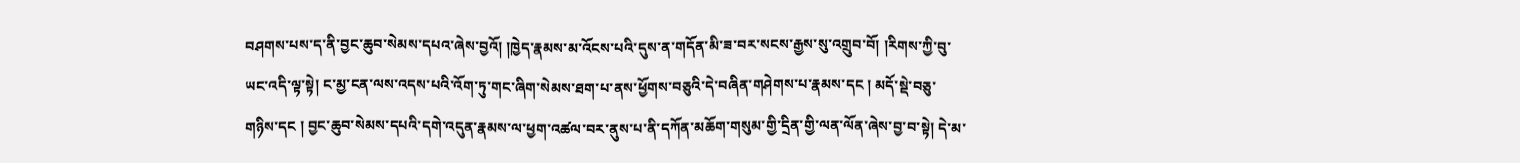བཤགས་པས་ད་ནི་བྱང་ཆུབ་སེམས་དཔའ་ཞེས་བྱའོ། །ཁྱེད་རྣམས་མ་འོངས་པའི་དུས་ན་གདོན་མི་ཟ་བར་སངས་རྒྱས་སུ་འགྲུབ་བོ། །རིགས་ཀྱི་བུ་ཡང་འདི་ལྟ་སྟེ། ང་མྱ་ངན་ལས་འདས་པའི་འོག་ཏུ་གང་ཞིག་སེམས་ཐག་པ་ནས་ཕྱོགས་བཅུའི་དེ་བཞིན་གཤེགས་པ་རྣམས་དང ། མདོ་སྡེ་བཅུ་གཉིས་དང ། བྱང་ཆུབ་སེམས་དཔའི་དགེ་འདུན་རྣམས་ལ་ཕྱག་འཚལ་བར་ནུས་པ་ནི་དཀོན་མཆོག་གསུམ་གྱི་དྲིན་གྱི་ལན་ལོན་ཞེས་བྱ་བ་སྟེ། དེ་མ་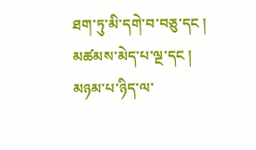ཐག་ཏུ་མི་དགེ་བ་བཅུ་དང ། མཚམས་མེད་པ་ལྔ་དང ། མཉམ་པ་ཉིད་ལ་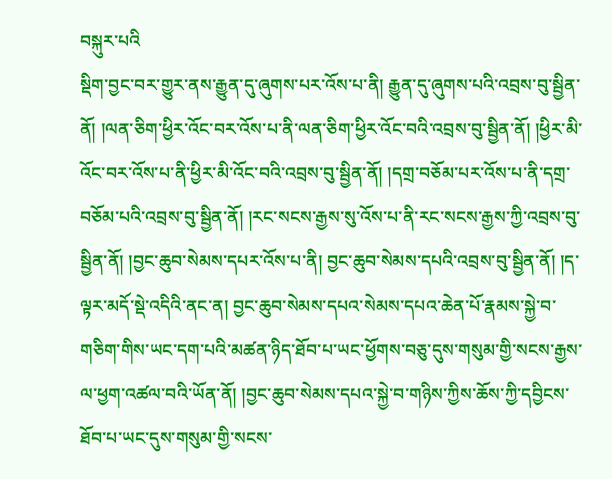བསྐུར་པའི
སྡིག་བྱང་བར་གྱུར་ནས་རྒྱུན་དུ་ཞུགས་པར་འོས་པ་ནི། རྒྱུན་དུ་ཞུགས་པའི་འབྲས་བུ་སྦྱིན་ནོ། །ལན་ཅིག་ཕྱིར་འོང་བར་འོས་པ་ནི་ལན་ཅིག་ཕྱིར་འོང་བའི་འབྲས་བུ་སྦྱིན་ནོ། །ཕྱིར་མི་འོང་བར་འོས་པ་ནི་ཕྱིར་མི་འོང་བའི་འབྲས་བུ་སྦྱིན་ནོ། །དགྲ་བཅོམ་པར་འོས་པ་ནི་དགྲ་བཅོམ་པའི་འབྲས་བུ་སྦྱིན་ནོ། །རང་སངས་རྒྱས་སུ་འོས་པ་ནི་རང་སངས་རྒྱས་ཀྱི་འབྲས་བུ་སྦྱིན་ནོ། །བྱང་ཆུབ་སེམས་དཔར་འོས་པ་ནི། བྱང་ཆུབ་སེམས་དཔའི་འབྲས་བུ་སྦྱིན་ནོ། །ད་ལྟར་མདོ་སྡེ་འདིའི་ནང་ན། བྱང་ཆུབ་སེམས་དཔའ་སེམས་དཔའ་ཆེན་པོ་རྣམས་སྐྱེ་བ་གཅིག་གིས་ཡང་དག་པའི་མཚན་ཉིད་ཐོབ་པ་ཡང་ཕྱོགས་བཅུ་དུས་གསུམ་གྱི་སངས་རྒྱས་ལ་ཕྱག་འཚལ་བའི་ཡོན་ནོ། །བྱང་ཆུབ་སེམས་དཔའ་སྐྱེ་བ་གཉིས་ཀྱིས་ཆོས་ཀྱི་དབྱིངས་ཐོབ་པ་ཡང་དུས་གསུམ་གྱི་སངས་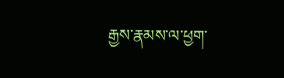རྒྱས་རྣམས་ལ་ཕྱག་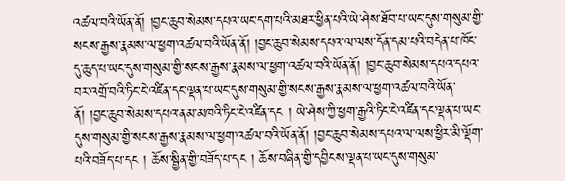འཚལ་བའི་ཡོན་ནོ། །བྱང་ཆུབ་སེམས་དཔའ་ཡང་དག་པའི་མཐར་ཕྱིན་པའི་ཡེ་ཤེས་ཐོབ་པ་ཡང་དུས་གསུམ་གྱི་སངས་རྒྱས་རྣམས་ལ་ཕྱག་འཚལ་བའི་ཡོན་ནོ། །བྱང་ཆུབ་སེམས་དཔའ་ལ་ལས་དོན་དམ་པའི་བདེན་པ་ཁོང་དུ་ཆུད་པ་ཡང་དུས་གསུམ་གྱི་སངས་རྒྱས་རྣམས་ལ་ཕྱག་འཚལ་བའི་ཡོན་ནོ། །བྱང་ཆུབ་སེམས་དཔའ་དཔའ་བར་འགྲོ་བའི་ཏིང་ངེ་འཛིན་དང་ལྡན་པ་ཡང་དུས་གསུམ་གྱི་སངས་རྒྱས་རྣམས་ལ་ཕྱག་འཚལ་བའི་ཡོན་ནོ། །བྱང་ཆུབ་སེམས་དཔའ་ནམ་མཁའི་ཏིང་ངེ་འཛིན་དང ། ཡེ་ཤེས་ཀྱི་ཕྱག་རྒྱའི་ཏིང་ངེ་འཛིན་དང་ལྡན་པ་ཡང་དུས་གསུམ་གྱི་སངས་རྒྱས་རྣམས་ལ་ཕྱག་འཚལ་བའི་ཡོན་ནོ། །བྱང་ཆུབ་སེམས་དཔའ་ལ་ལས་ཕྱིར་མི་ལྡོག་པའི་བཟོད་པ་དང ། ཆོས་སྦྱིན་གྱི་བཟོད་པ་དང ། ཆོས་བཞིན་གྱི་དབྱིངས་ལྡན་པ་ཡང་དུས་གསུམ་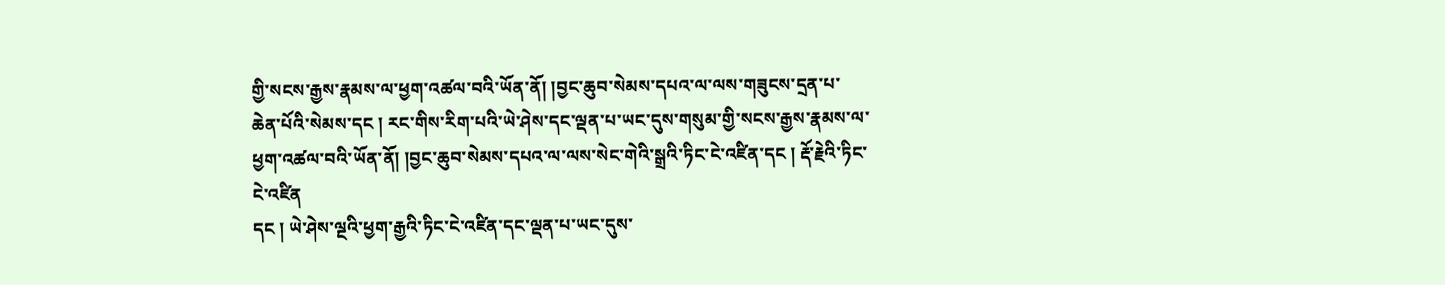གྱི་སངས་རྒྱས་རྣམས་ལ་ཕྱག་འཚལ་བའི་ཡོན་ནོ། །བྱང་ཆུབ་སེམས་དཔའ་ལ་ལས་གཟུངས་དྲན་པ་ཆེན་པོའི་སེམས་དང ། རང་གིས་རིག་པའི་ཡེ་ཤེས་དང་ལྡན་པ་ཡང་དུས་གསུམ་གྱི་སངས་རྒྱས་རྣམས་ལ་ཕྱག་འཚལ་བའི་ཡོན་ནོ། །བྱང་ཆུབ་སེམས་དཔའ་ལ་ལས་སེང་གེའི་སྒྲའི་ཏིང་ངེ་འཛིན་དང ། རྡོ་རྗེའི་ཏིང་ངེ་འཛིན
དང ། ཡེ་ཤེས་ལྔའི་ཕྱག་རྒྱའི་ཏིང་ངེ་འཛིན་དང་ལྡན་པ་ཡང་དུས་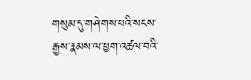གསུམ་དུ་གཤེགས་པའི་སངས་རྒྱས་རྣམས་ལ་ཕྱག་འཚལ་བའི་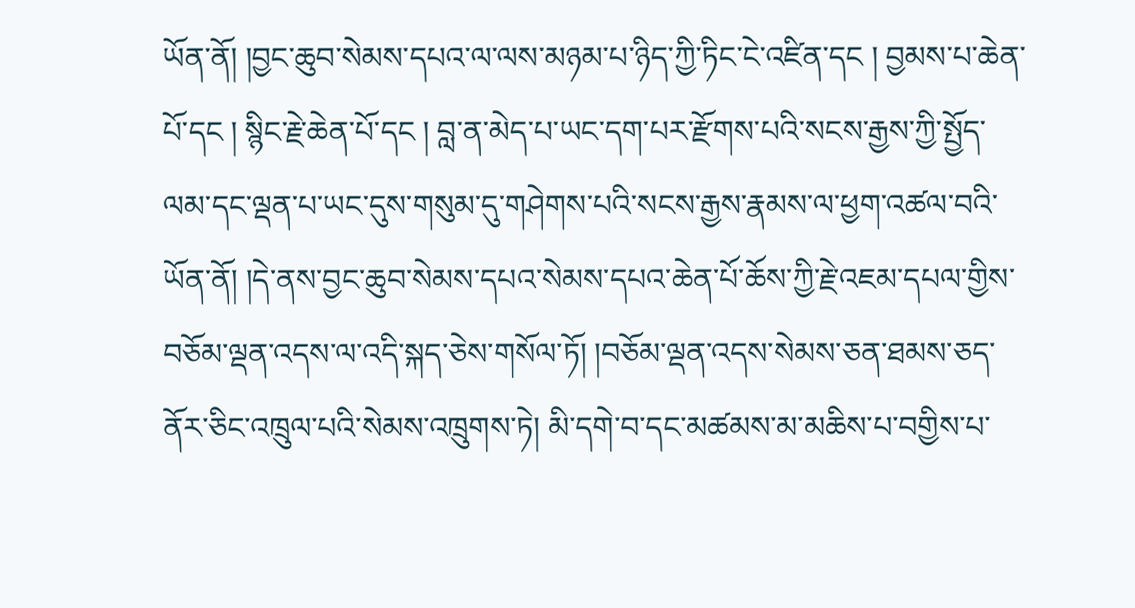ཡོན་ནོ། །བྱང་ཆུབ་སེམས་དཔའ་ལ་ལས་མཉམ་པ་ཉིད་ཀྱི་ཏིང་ངེ་འཛིན་དང ། བྱམས་པ་ཆེན་པོ་དང ། སྙིང་རྗེ་ཆེན་པོ་དང ། བླ་ན་མེད་པ་ཡང་དག་པར་རྫོགས་པའི་སངས་རྒྱས་ཀྱི་སྤྱོད་ལམ་དང་ལྡན་པ་ཡང་དུས་གསུམ་དུ་གཤེགས་པའི་སངས་རྒྱས་རྣམས་ལ་ཕྱག་འཚལ་བའི་ཡོན་ནོ། །དེ་ནས་བྱང་ཆུབ་སེམས་དཔའ་སེམས་དཔའ་ཆེན་པོ་ཆོས་ཀྱི་རྗེ་འཇམ་དཔལ་གྱིས་བཅོམ་ལྡན་འདས་ལ་འདི་སྐད་ཅེས་གསོལ་ཏོ། །བཅོམ་ལྡན་འདས་སེམས་ཅན་ཐམས་ཅད་ནོར་ཅིང་འཁྲུལ་པའི་སེམས་འཁྲུགས་ཏེ། མི་དགེ་བ་དང་མཚམས་མ་མཆིས་པ་བགྱིས་པ་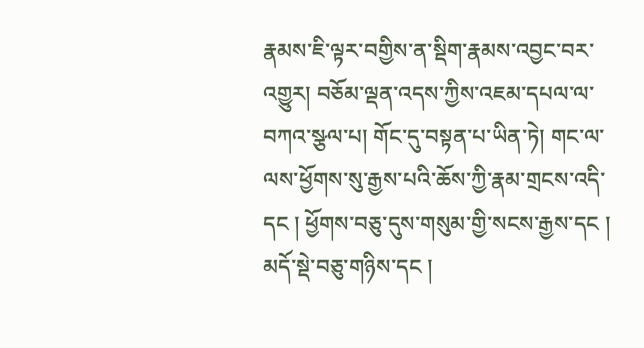རྣམས་ཇི་ལྟར་བགྱིས་ན་སྡིག་རྣམས་འབྱང་བར་འགྱུར། བཅོམ་ལྡན་འདས་ཀྱིས་འཇམ་དཔལ་ལ་བཀའ་སྩལ་པ། གོང་དུ་བསྟན་པ་ཡིན་ཏེ། གང་ལ་ལས་ཕྱོགས་སུ་རྒྱས་པའི་ཆོས་ཀྱི་རྣམ་གྲངས་འདི་དང ། ཕྱོགས་བཅུ་དུས་གསུམ་གྱི་སངས་རྒྱས་དང ། མདོ་སྡེ་བཅུ་གཉིས་དང །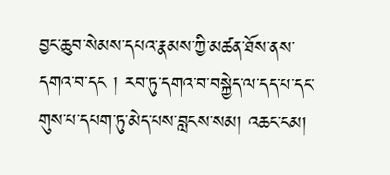བྱང་ཆུབ་སེམས་དཔའ་རྣམས་ཀྱི་མཚན་ཐོས་ནས་དགའ་བ་དང ། རབ་ཏུ་དགའ་བ་བསྐྱེད་ལ་དད་པ་དང་གུས་པ་དཔག་ཏུ་མེད་པས་བླངས་སམ། འཆང་ངམ།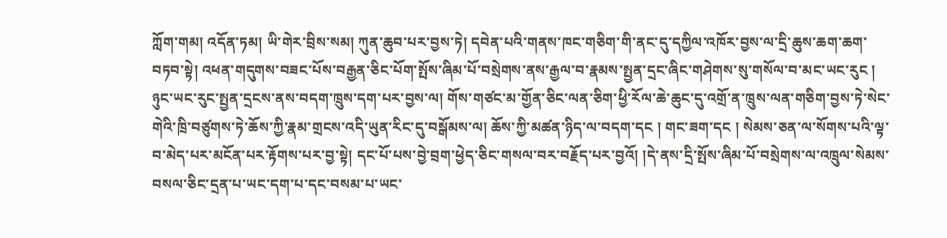ཀློག་གམ། འདོན་ཏམ། ཡི་གེར་བྲིས་སམ། ཀུན་ཆུབ་པར་བྱས་ཏེ། དབེན་པའི་གནས་ཁང་གཅིག་གི་ནང་དུ་དཀྱིལ་འཁོར་བྱས་ལ་དྲི་ཆུས་ཆག་ཆག་བཏབ་སྟེ། འཕན་གདུགས་བཟང་པོས་བརྒྱན་ཅིང་པོག་སྤོས་ཞིམ་པོ་བསྲེགས་ནས་རྒྱལ་བ་རྣམས་སྤྱན་དྲང་ཞིང་གཤེགས་སུ་གསོལ་བ་མང་ཡང་རུང ། ཉུང་ཡང་རུང་སྤྱན་དྲངས་ནས་བདག་ཁྲུས་དག་པར་བྱས་ལ། གོས་གཙང་མ་གྱོན་ཅིང་ལན་ཅིག་ཕྱི་རོལ་ཆེ་ཆུང་དུ་འགྲོ་ན་ཁྲུས་ལན་གཅིག་བྱས་ཏེ་སེང་གེའི་ཁྲི་བཙུགས་ཏེ་ཆོས་ཀྱི་རྣམ་གྲངས་འདི་ཡུན་རིང་དུ་བསྒོམས་ལ། ཆོས་ཀྱི་མཚན་ཉིད་ལ་བདག་དང ། གང་ཟག་དང ། སེམས་ཅན་ལ་སོགས་པའི་ལྟ་བ་མེད་པར་མངོན་པར་རྟོགས་པར་བྱ་སྟེ། དང་པོ་པས་བྱེ་བྲག་ཕྱེད་ཅིང་གསལ་བར་བརྗོད་པར་བྱའོ། །དེ་ནས་དྲི་སྤོས་ཞིམ་པོ་བསྲེགས་ལ་འཁྲུལ་སེམས་བསལ་ཅིང་དྲན་པ་ཡང་དག་པ་དང་བསམ་པ་ཡང་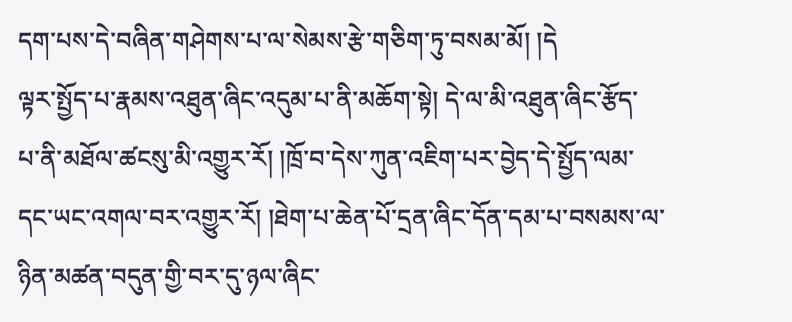དག་པས་དེ་བཞིན་གཤེགས་པ་ལ་སེམས་རྩེ་གཅིག་ཏུ་བསམ་མོ། །དེ
ལྟར་སྤྱོད་པ་རྣམས་འཐུན་ཞིང་འདུམ་པ་ནི་མཆོག་སྟེ། དེ་ལ་མི་འཐུན་ཞིང་རྩོད་པ་ནི་མཐོལ་ཚངསུ་མི་འགྱུར་རོ། །ཁྲོ་བ་དེས་ཀུན་འཇིག་པར་བྱེད་དེ་སྤྱོད་ལམ་དང་ཡང་འགལ་བར་འགྱུར་རོ། །ཐེག་པ་ཆེན་པོ་དྲན་ཞིང་དོན་དམ་པ་བསམས་ལ་ཉིན་མཚན་བདུན་གྱི་བར་དུ་ཉལ་ཞིང་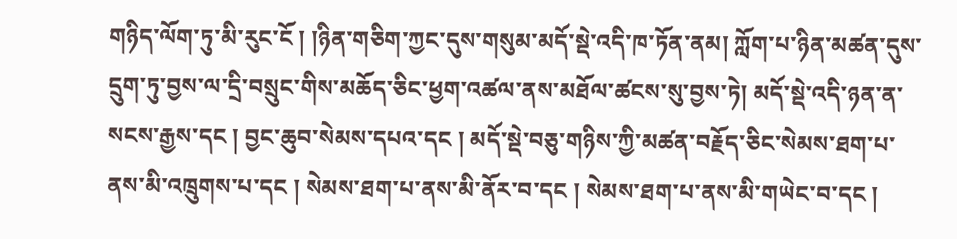གཉིད་ལོག་ཏུ་མི་རུང་ངོ ། །ཉིན་གཅིག་ཀྱང་དུས་གསུམ་མདོ་སྡེ་འདི་ཁ་ཏོན་ནམ། ཀློག་པ་ཉིན་མཚན་དུས་དྲུག་ཏུ་བྱས་ལ་དྲི་བསྲུང་གིས་མཆོད་ཅིང་ཕྱག་འཚལ་ནས་མཐོལ་ཚངས་སུ་བྱས་ཏེ། མདོ་སྡེ་འདི་ཉན་ན་སངས་རྒྱས་དང ། བྱང་ཆུབ་སེམས་དཔའ་དང ། མདོ་སྡེ་བཅུ་གཉིས་ཀྱི་མཚན་བརྗོད་ཅིང་སེམས་ཐག་པ་ནས་མི་འཁྲུགས་པ་དང ། སེམས་ཐག་པ་ནས་མི་ནོར་བ་དང ། སེམས་ཐག་པ་ནས་མི་གཡེང་བ་དང །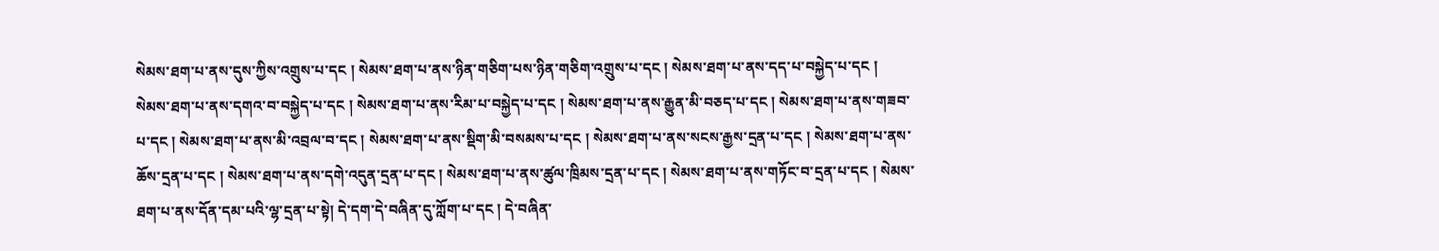སེམས་ཐག་པ་ནས་དུས་ཀྱིས་འགྲུས་པ་དང ། སེམས་ཐག་པ་ནས་ཉིན་གཅིག་པས་ཉིན་གཅིག་འགྲུས་པ་དང ། སེམས་ཐག་པ་ནས་དད་པ་བསྐྱེད་པ་དང ། སེམས་ཐག་པ་ནས་དགའ་བ་བསྐྱེད་པ་དང ། སེམས་ཐག་པ་ནས་རིམ་པ་བསྐྱེད་པ་དང ། སེམས་ཐག་པ་ནས་རྒྱུན་མི་བཅད་པ་དང ། སེམས་ཐག་པ་ནས་གཟབ་པ་དང ། སེམས་ཐག་པ་ནས་མི་འབྲལ་བ་དང ། སེམས་ཐག་པ་ནས་སྡིག་མི་བསམས་པ་དང ། སེམས་ཐག་པ་ནས་སངས་རྒྱས་དྲན་པ་དང ། སེམས་ཐག་པ་ནས་ཆོས་དྲན་པ་དང ། སེམས་ཐག་པ་ནས་དགེ་འདུན་དྲན་པ་དང ། སེམས་ཐག་པ་ནས་ཚུལ་ཁྲིམས་དྲན་པ་དང ། སེམས་ཐག་པ་ནས་གཏོང་བ་དྲན་པ་དང ། སེམས་ཐག་པ་ནས་དོན་དམ་པའི་ལྷ་དྲན་པ་སྟེ། དེ་དག་དེ་བཞིན་དུ་ཀློག་པ་དང ། དེ་བཞིན་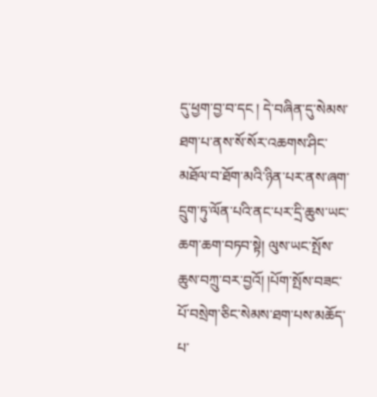དུ་ཕྱག་བྱ་བ་དང ། དེ་བཞིན་དུ་སེམས་ཐག་པ་ནས་སོ་སོར་འཆགས་ཤིང་མཐོལ་བ་ཐོག་མའི་ཉིན་པར་ནས་ཞག་དྲུག་ཏུ་ལོན་པའི་ནང་པར་དྲི་ཆུས་ཡང་ཆག་ཆག་བཏབ་སྟེ། ལུས་ཡང་སྤོས་ཆུས་བཀྲུ་བར་བྱའོ། །པོག་སྤོས་བཟང་པོ་བསྲེག་ཅིང་སེམས་ཐག་པས་མཆོད་པ་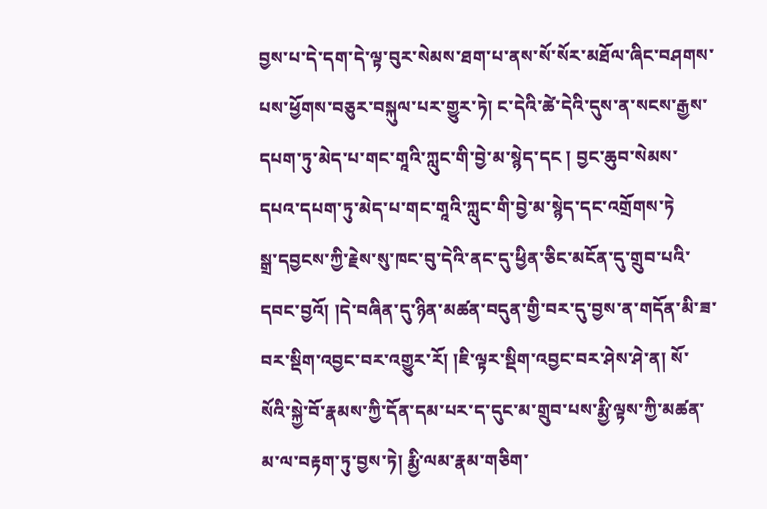བྱས་པ་དེ་དག་དེ་ལྟ་བུར་སེམས་ཐག་པ་ནས་སོ་སོར་མཐོལ་ཞིང་བཤགས་པས་ཕྱོགས་བཅུར་བསྐུལ་པར་གྱུར་ཏེ། ང་དེའི་ཚེ་དེའི་དུས་ན་སངས་རྒྱས་དཔག་ཏུ་མེད་པ་གང་གཱའི་ཀླུང་གི་བྱེ་མ་སྙེད་དང ། བྱང་ཆུབ་སེམས་དཔའ་དཔག་ཏུ་མེད་པ་གང་གཱའི་ཀླུང་གི་བྱེ་མ་སྙེད་དང་འགྲོགས་ཏེ
སྒྲ་དབྱངས་ཀྱི་རྗེས་སུ་ཁང་བུ་དེའི་ནང་དུ་ཕྱིན་ཅིང་མངོན་དུ་གྲུབ་པའི་དབང་བྱའོ། །དེ་བཞིན་དུ་ཉིན་མཚན་བདུན་གྱི་བར་དུ་བྱས་ན་གདོན་མི་ཟ་བར་སྡིག་འབྱང་བར་འགྱུར་རོ། །ཇི་ལྟར་སྡིག་འབྱང་བར་ཤེས་ཤེ་ན། སོ་སོའི་སྐྱེ་བོ་རྣམས་ཀྱི་དོན་དམ་པར་ད་དུང་མ་གྲུབ་པས་རྨྱི་ལྟས་ཀྱི་མཚན་མ་ལ་བརྟག་ཏུ་བྱས་ཏེ། རྨྱི་ལམ་རྣམ་གཅིག་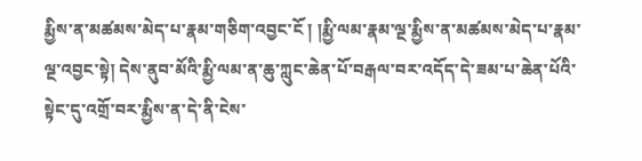རྨྱིས་ན་མཚམས་མེད་པ་རྣམ་གཅིག་འབྱང་ངོ ། །རྨྱི་ལམ་རྣམ་ལྔ་རྨྱིས་ན་མཚམས་མེད་པ་རྣམ་ལྔ་འབྱང་སྟེ། དེས་ནུབ་མོའི་རྨྱི་ལམ་ན་ཆུ་ཀླུང་ཆེན་པོ་བརྒལ་བར་འདོད་དེ་ཟམ་པ་ཆེན་པོའི་སྟེང་དུ་འགྲོ་བར་རྨྱིས་ན་དེ་ནི་ངེས་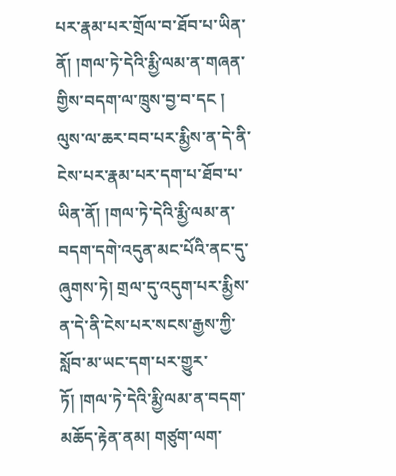པར་རྣམ་པར་གྲོལ་བ་ཐོབ་པ་ཡིན་ནོ། །གལ་ཏེ་དེའི་རྨྱི་ལམ་ན་གཞན་གྱིས་བདག་ལ་ཁྲུས་བྱ་བ་དང ། ལུས་ལ་ཆར་བབ་པར་རྨྱིས་ན་དེ་ནི་ངེས་པར་རྣམ་པར་དག་པ་ཐོབ་པ་ཡིན་ནོ། །གལ་ཏེ་དེའི་རྨྱི་ལམ་ན་བདག་དགེ་འདུན་མང་པོའི་ནང་དུ་ཞུགས་ཏེ། གྲལ་དུ་འདུག་པར་རྨྱིས་ན་དེ་ནི་ངེས་པར་སངས་རྒྱས་ཀྱི་སློབ་མ་ཡང་དག་པར་གྱུར་ཏོ། །གལ་ཏེ་དེའི་རྨྱི་ལམ་ན་བདག་མཆོད་རྟེན་ནམ། གཙུག་ལག་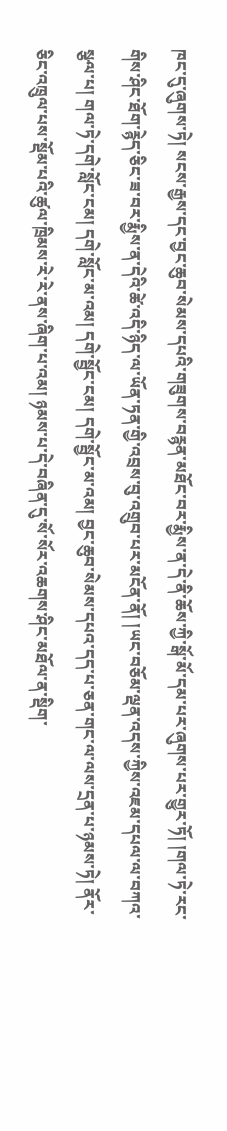ཁང་དུ་ཞུགས་ཏེ། སངས་རྒྱས་དང་བྱང་ཆུབ་སེམས་དཔའི་གཟུགས་བརྙན་མཐོང་བར་རྨྱིས་ན་དེ་ནི་ཆོས་ཀྱི་སྒོ་མོ་དམ་པར་ཞུགས་པར་གྱུར་ཏོ། །གལ་ཏེ་རང་གིས་ཤིང་ཐོག་རྙེད་ཅིང་ཟ་བར་རྨྱིས་ན་དེའི་ཚེ་འདི་ཉིད་ལ་ཡོན་ཏན་གྱི་འབྲས་བུ་འགྲུབ་པར་མངོན་ནོ། །ཡང་བཅོམ་ལྡན་འདས་ཀྱིས་འཇམ་དཔལ་ལ་བཀའ་སྩལ་པ། གལ་ཏེ་དགེ་སློང་ངམ། དགེ་སློང་མ་འམ། དགེ་སྦྱོང་ངམ། དགེ་སྦྱོང་མ་འམ། བྱང་ཆུབ་སེམས་དཔའ་དད་པ་ཅན་གང་ལ་ལས་དྲན་པ་ཉམས་ཏེ། ནོར་ཅིང་འཁྲུལ་པས་སྡོམ་པའི་ཚུལ་ཁྲིམས་རེ་རེ་ནས་ཞིག་པ་འམ། ཉམས་པ་དེ་བཞིན་དུ་སོ་སོར་འཆགས་ཤིང་མཐོལ་ན་སྡིག་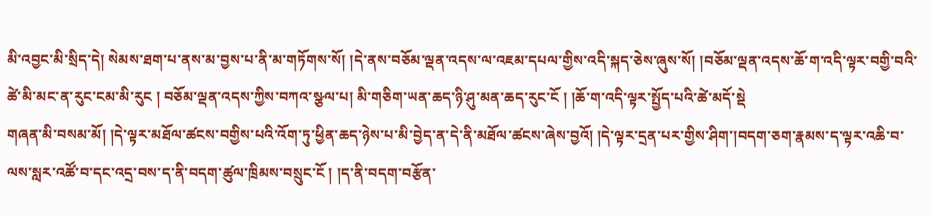མི་འབྱང་མི་སྲིད་དེ། སེམས་ཐག་པ་ནས་མ་བྱས་པ་ནི་མ་གཏོགས་སོ། །དེ་ནས་བཅོམ་ལྡན་འདས་ལ་འཇམ་དཔལ་གྱིས་འདི་སྐད་ཅེས་ཞུས་སོ། །བཅོམ་ལྡན་འདས་ཆོ་ག་འདི་ལྟར་བགྱི་བའི་ཚེ་མི་མང་ན་རུང་ངམ་མི་རུང ། བཅོམ་ལྡན་འདས་ཀྱིས་བཀའ་སྩལ་པ། མི་གཅིག་ཡན་ཆད་ཉི་ཤུ་མན་ཆད་རུང་ངོ ། །ཆོ་ག་འདི་ལྟར་སྤྱོད་པའི་ཚེ་མདོ་སྡེ
གཞན་མི་བསམ་མོ། །དེ་ལྟར་མཐོལ་ཚངས་བགྱིས་པའི་འོག་ཏུ་ཕྱིན་ཆད་ཉེས་པ་མི་བྱེད་ན་དེ་ནི་མཐོལ་ཚངས་ཞེས་བྱའོ། །དེ་ལྟར་དྲན་པར་གྱིས་ཤིག་།བདག་ཅག་རྣམས་ད་ལྟར་འཆི་བ་ལས་སླར་འཚོ་བ་དང་འདྲ་བས་ད་ནི་བདག་ཚུལ་ཁྲིམས་བསྲུང་ངོ ། །ད་ནི་བདག་བརྩོན་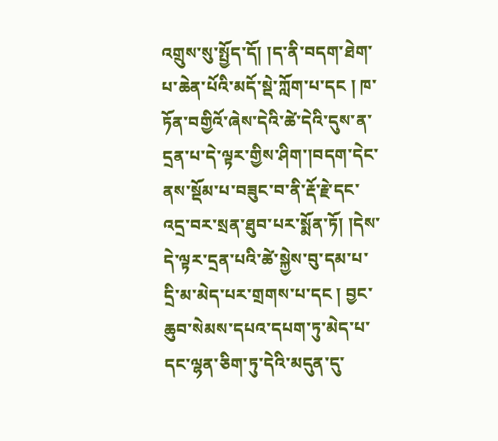འགྲུས་སུ་སྤྱོད་དོ། །ད་ནི་བདག་ཐེག་པ་ཆེན་པོའི་མདོ་སྡེ་ཀློག་པ་དང ། ཁ་ཏོན་བགྱིའོ་ཞེས་དེའི་ཚེ་དེའི་དུས་ན་དྲན་པ་དེ་ལྟར་གྱིས་ཤིག་།བདག་དེང་ནས་སྡོམ་པ་བཟུང་བ་ནི་རྡོ་རྗེ་དང་འདྲ་བར་སྲན་ཐུབ་པར་སྨོན་ཏོ། །དེས་དེ་ལྟར་དྲན་པའི་ཚེ་སྐྱེས་བུ་དམ་པ་དྲི་མ་མེད་པར་གྲགས་པ་དང ། བྱང་ཆུབ་སེམས་དཔའ་དཔག་ཏུ་མེད་པ་དང་ལྷན་ཅིག་ཏུ་དེའི་མདུན་དུ་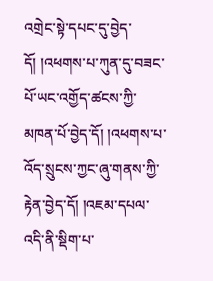འགྲེང་སྟེ་དཔང་དུ་བྱེད་དོ། །འཕགས་པ་ཀུན་དུ་བཟང་པོ་ཡང་འགྱོད་ཚངས་ཀྱི་མཁན་པོ་བྱེད་དོ། །འཕགས་པ་འོད་སྲུངས་ཀྱང་ཞུ་གནས་ཀྱི་རྟེན་བྱེད་དོ། །འཇམ་དཔལ་འདི་ནི་སྡིག་པ་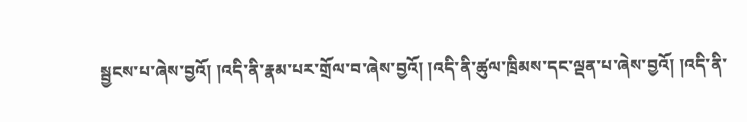སྦྱངས་པ་ཞེས་བྱའོ། །འདི་ནི་རྣམ་པར་གྲོལ་བ་ཞེས་བྱའོ། །འདི་ནི་ཚུལ་ཁྲིམས་དང་ལྡན་པ་ཞེས་བྱའོ། །འདི་ནི་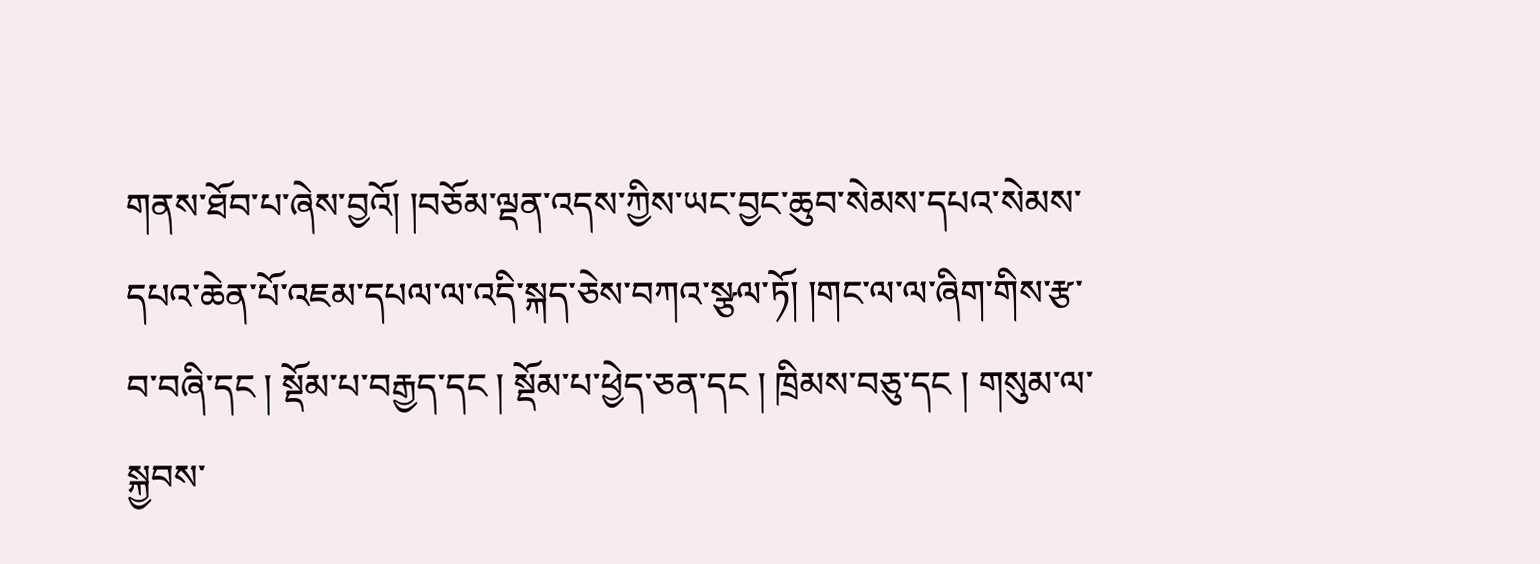གནས་ཐོབ་པ་ཞེས་བྱའོ། །བཅོམ་ལྡན་འདས་ཀྱིས་ཡང་བྱང་ཆུབ་སེམས་དཔའ་སེམས་དཔའ་ཆེན་པོ་འཇམ་དཔལ་ལ་འདི་སྐད་ཅེས་བཀའ་སྩལ་ཏོ། །གང་ལ་ལ་ཞིག་གིས་རྩ་བ་བཞི་དང ། སྡོམ་པ་བརྒྱད་དང ། སྡོམ་པ་ཕྱེད་ཅན་དང ། ཁྲིམས་བཅུ་དང ། གསུམ་ལ་སྐྱབས་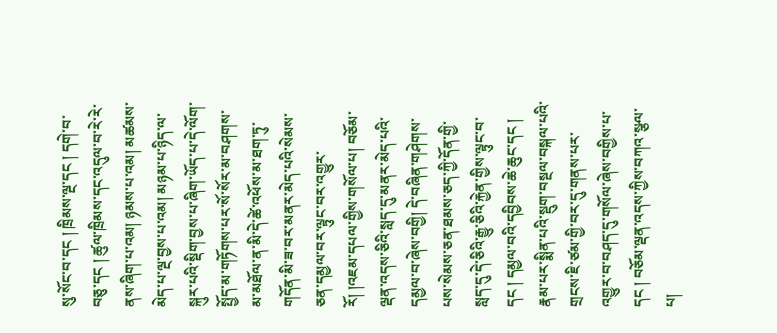སུ་སོང་བ་དང ། ཁྲིམས་ལྔ་དང ། དགེ་བ་བཅུ་དང ། ཚུལ་ཁྲིམས་དང་འདུལ་བ་རེ་རེ་ནས་ཞིག་པ་འམ། ཉམས་པ་འམ། མཚམས་མེད་པ་ལྔ་བྱས་པ་འམ། མཉམ་པ་ཉིད་ལ་སྐུར་པའི་སྡིག་བྱས་པ་ཞིག་ཡོད་པ་དེ་ལོག་སྤྱོད་མ་གཏོགས་པར་སོ་སོར་མ་བཤགས་མ་མཐོལ་ན་མི་དེ་ཚེ་འཕོས་མ་ཐག་ཏུ་གདོན་མི་ཟ་བར་མནར་མེད་པའི་སེམས་ཅན་དམྱལ་བར་ལྟུང་བར་འགྱུར་རོ། །འཇམ་དཔལ་གྱིས་གསོལ་པ། བཅོམ་ལྡན་འདས་ཅིའི་སླད་དུ་མནར་མེད་པའི་དམྱལ་བ་ཞེས་བགྱི། དེ་བཞིན་གཤེགས་པས་སེམས་ཅན་ཐམས་ཅད་ཀྱི་དོན་གྱི་སླད་དུ་དེ་ཅིའི་རྒྱུ་ཅིའི་རྐྱེན་གྱིས་ལྟུང་བ་དང ། དམྱལ་བའི་དབྱིབས་ཆེ་ཆུང་དང ། རྣམ་པར་སྨིན་པའི་སྡུག་བསྔལ་བསྐལ་པའི་གྲངས་ཇི་ཙམ་གྱི་བར་དུ་གནས་པར་འགྱུར་བ་བཤད་དུ་གསོལ་ཞེས་བགྱིས་པ་དང ། བཅོམ་ལྡན་འདས་ཀྱིས་བཀའ་སྩལ་པ།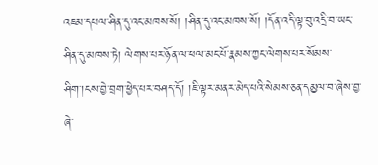འཇམ་དཔལ་ཤིན་དུ་འང་མཁས་སོ། །ཤིན་དུ་འང་མཁས་སོ། །དོན་འདི་ལྟ་བུ་འདྲི་བ་ཡང་ཤིན་དུ་མཁས་ཏེ། ལེགས་པར་ཉོན་ལ་ཕལ་མང་པོ་རྣམས་ཀྱང་ལེགས་པར་སོམས་ཤིག་།ངས་བྱེ་བྲག་ཕྱེད་པར་བཤད་དོ། །ཇི་ལྟར་མནར་མེད་པའི་སེམས་ཅན་དམྱལ་བ་ཞེས་བྱ་ཞེ་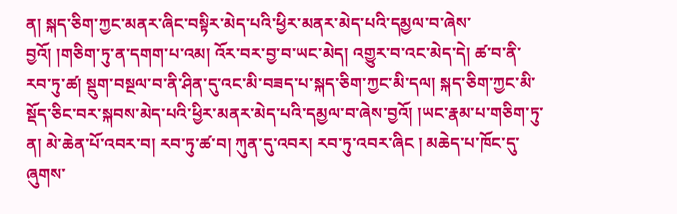ན། སྐད་ཅིག་ཀྱང་མནར་ཞིང་བསྟིར་མེད་པའི་ཕྱིར་མནར་མེད་པའི་དམྱལ་བ་ཞེས་བྱའོ། །གཅིག་ཏུ་ན་དགག་པ་འམ། འོར་བར་བྱ་བ་ཡང་མེད། འགྱུར་བ་འང་མེད་དེ། ཚ་བ་ནི་རབ་ཏུ་ཚ། སྡུག་བསྔལ་བ་ནི་ཤིན་དུ་འང་མི་བཟད་པ་སྐད་ཅིག་ཀྱང་མི་དལ། སྐད་ཅིག་ཀྱང་མི་སྡོད་ཅིང་བར་སྐབས་མེད་པའི་ཕྱིར་མནར་མེད་པའི་དམྱལ་བ་ཞེས་བྱའོ། །ཡང་རྣམ་པ་གཅིག་ཏུ་ན། མེ་ཆེན་པོ་འབར་བ། རབ་ཏུ་ཚ་བ། ཀུན་དུ་འབར། རབ་ཏུ་འབར་ཞིང ། མཆེད་པ་ཁོང་དུ་ཞུགས་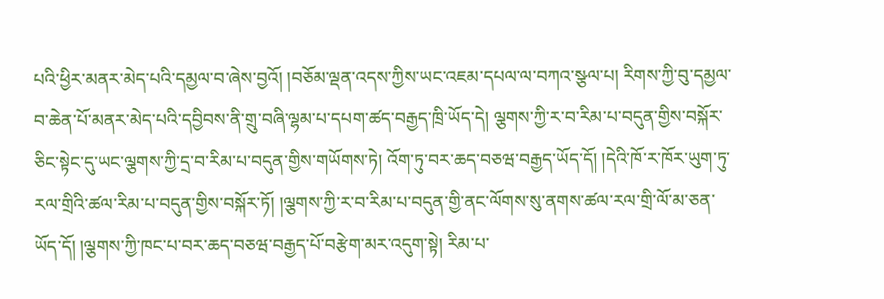པའི་ཕྱིར་མནར་མེད་པའི་དམྱལ་བ་ཞེས་བྱའོ། །བཅོམ་ལྡན་འདས་ཀྱིས་ཡང་འཇམ་དཔལ་ལ་བཀའ་སྩལ་པ། རིགས་ཀྱི་བུ་དམྱལ་བ་ཆེན་པོ་མནར་མེད་པའི་དབྱིབས་ནི་གྲུ་བཞི་ལྷམ་པ་དཔག་ཚད་བརྒྱད་ཁྲི་ཡོད་དེ། ལྕགས་ཀྱི་ར་བ་རིམ་པ་བདུན་གྱིས་བསྐོར་ཅིང་སྟེང་དུ་ཡང་ལྕགས་ཀྱི་དྲ་བ་རིམ་པ་བདུན་གྱིས་གཡོགས་ཏེ། འོག་ཏུ་བར་ཆད་བཅཝ་བརྒྱད་ཡོད་དོ། །དེའི་ཁོ་ར་ཁོར་ཡུག་ཏུ་རལ་གྲིའི་ཚལ་རིམ་པ་བདུན་གྱིས་བསྐོར་ཏོ། །ལྕགས་ཀྱི་ར་བ་རིམ་པ་བདུན་གྱི་ནང་ལོགས་སུ་ནགས་ཚལ་རལ་གྲི་ལོ་མ་ཅན་ཡོད་དོ། །ལྕགས་ཀྱི་ཁང་པ་བར་ཆད་བཅཝ་བརྒྱད་པོ་བརྩེག་མར་འདུག་སྟེ། རིམ་པ་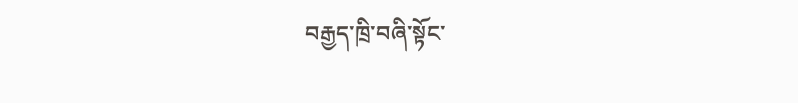བརྒྱད་ཁྲི་བཞི་སྟོང་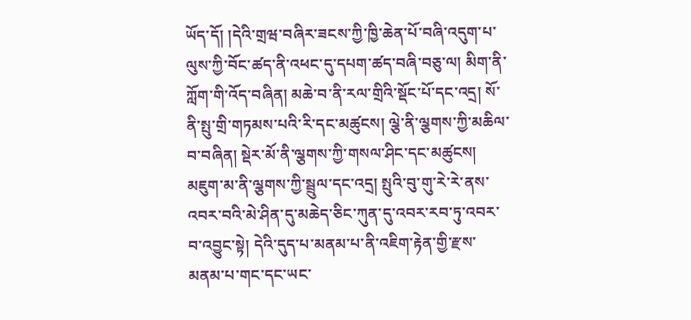ཡོད་དོ། །དེའི་གྲཝ་བཞིར་ཟངས་ཀྱི་ཁྱི་ཆེན་པོ་བཞི་འདུག་པ་ལུས་ཀྱི་བོང་ཚད་ནི་འཕང་དུ་དཔག་ཚད་བཞི་བཅུ་ལ། མིག་ནི་ཀློག་གི་འོད་བཞིན། མཆེ་བ་ནི་རལ་གྲིའི་སྡོང་པོ་དང་འདྲ། སོ་ནི་སྤུ་གྲི་གཏམས་པའི་རི་དང་མཚུངས། ལྕེ་ནི་ལྕགས་ཀྱི་མཆིལ་བ་བཞིན། སྡེར་མོ་ནི་ལྕགས་ཀྱི་གསལ་ཤིང་དང་མཚུངས། མཇུག་མ་ནི་ལྕགས་ཀྱི་སྦྲུལ་དང་འདྲ། སྤུའི་བུ་གུ་རེ་རེ་ནས་འབར་བའི་མེ་ཤིན་དུ་མཆེད་ཅིང་ཀུན་དུ་འབར་རབ་ཏུ་འབར་བ་འབྱུང་སྟེ། དེའི་དུད་པ་མནམ་པ་ནི་འཇིག་རྟེན་གྱི་རྫས་མནམ་པ་གང་དང་ཡང་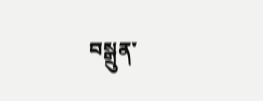བསྒྲུན་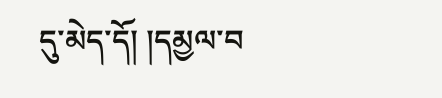དུ་མེད་དོ། །དམྱལ་བ